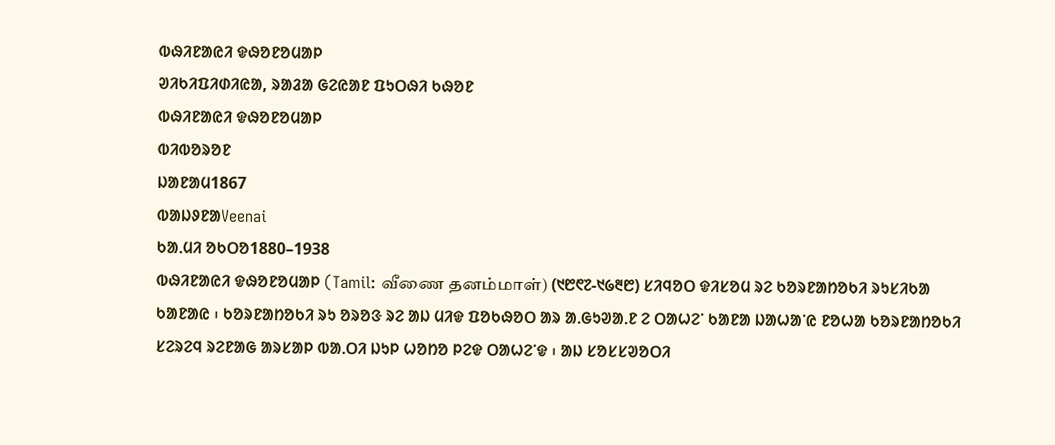ᱵᱷᱤᱱᱟᱭᱤ ᱫᱷᱚᱱᱚᱢᱟᱞ
ᱣᱤᱠᱤᱯᱤᱰᱤᱭᱟ, ᱨᱟᱲᱟ ᱜᱮᱭᱟᱱ ᱯᱩᱛᱷᱤ ᱠᱷᱚᱱ
ᱵᱷᱤᱱᱟᱭᱤ ᱫᱷᱚᱱᱚᱢᱟᱞ
ᱵᱤᱵᱚᱨᱚᱱ
ᱡᱟᱱᱟᱢ1867
ᱵᱟᱡᱽᱱᱟVeenai
ᱠᱟᱹᱢᱤ ᱚᱠᱛᱚ1880–1938
ᱵᱷᱤᱱᱟᱭᱤ ᱫᱷᱚᱱᱚᱢᱟᱞ (Tamil: வீணை தனம்மாள்) (᱑᱘᱖᱗-᱑᱙᱓᱘) ᱥᱤᱧᱚᱛ ᱫᱤᱥᱚᱢ ᱨᱮ ᱠᱚᱨᱱᱟᱴᱚᱠᱤ ᱨᱩᱥᱤᱠᱟ ᱠᱟᱱᱟᱭ ᱾ ᱠᱚᱨᱱᱟᱴᱚᱠᱤ ᱨᱩ ᱚᱨᱚᱝ ᱨᱮ ᱟᱡ ᱢᱤᱫ ᱯᱚᱠᱷᱚᱛ ᱟᱨ ᱟᱹᱜᱩᱣᱟᱹᱱ ᱮ ᱛᱟᱦᱮᱸ ᱠᱟᱱᱟ ᱡᱟᱦᱟᱸᱭ ᱱᱚᱦᱟ ᱠᱚᱨᱱᱟᱴᱚᱠᱤ ᱥᱮᱨᱮᱧ ᱨᱮᱱᱟᱜ ᱟᱨᱥᱟᱞ ᱵᱟᱹᱛᱤ ᱡᱩᱞ ᱦᱚᱴᱚ ᱞᱮᱫ ᱛᱟᱦᱮᱸᱫ ᱾ ᱟᱡ ᱥᱚᱥᱥᱣᱚᱛᱤ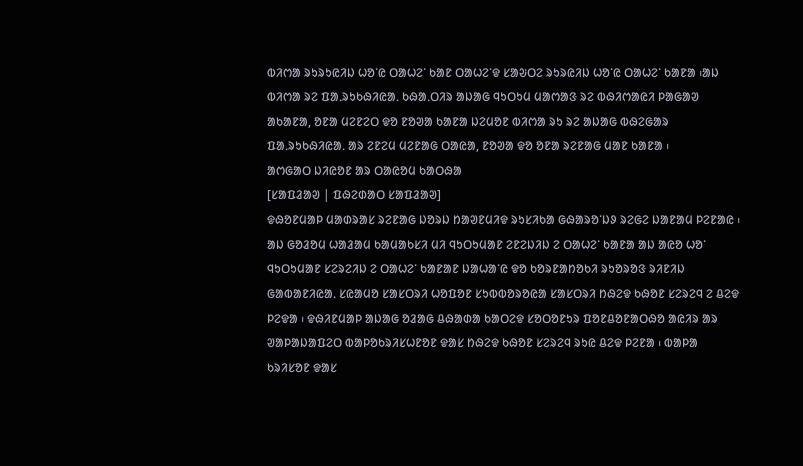ᱵᱤᱬᱟ ᱨᱩᱨᱩᱭᱤᱡ ᱦᱚᱸᱭ ᱛᱟᱦᱮᱸ ᱠᱟᱱ ᱛᱟᱦᱮᱸᱫ ᱥᱟᱶᱛᱮ ᱨᱩᱨᱭᱤᱡ ᱦᱚᱸᱭ ᱛᱟᱦᱮᱸ ᱠᱟᱱᱟ ᱾ᱟᱡ ᱵᱤᱬᱟ ᱨᱮ ᱯᱟᱹᱨᱩᱠᱷᱤᱭᱟᱹ ᱠᱷᱟᱹᱛᱤᱨ ᱟᱡᱟᱜ ᱧᱩᱛᱩᱢ ᱢᱟᱬᱟᱝ ᱨᱮ ᱵᱷᱤᱬᱟᱭᱤ ᱞᱟᱜᱟᱣ ᱟᱠᱟᱱᱟ, ᱚᱱᱟ ᱢᱮᱱᱮᱛ ᱫᱚ ᱱᱚᱣᱟ ᱠᱟᱱᱟ ᱡᱮᱢᱚᱱ ᱵᱤᱬᱟ ᱨᱩ ᱨᱮ ᱟᱡᱟᱜ ᱵᱷᱮᱜᱟᱨ ᱯᱟᱹᱨᱩᱠᱷᱤᱭᱟᱹ ᱟᱨ ᱮᱱᱮᱢ ᱢᱮᱱᱟᱜ ᱛᱟᱭᱟ, ᱱᱚᱣᱟ ᱫᱚ ᱚᱱᱟ ᱨᱮᱱᱟᱜ ᱢᱟᱱ ᱠᱟᱱᱟ ᱾
ᱟᱬᱜᱟᱛ ᱡᱤᱭᱚᱱ ᱟᱨ ᱛᱟᱭᱚᱢ ᱠᱟᱛᱷᱟ
[ᱥᱟᱯᱲᱟᱣ | ᱯᱷᱮᱰᱟᱛ ᱥᱟᱯᱲᱟᱣ]
ᱫᱷᱚᱱᱢᱟᱞ ᱢᱟᱰᱨᱟᱥ ᱨᱮᱱᱟᱜ ᱡᱚᱨᱡ ᱴᱟᱣᱱᱢᱤᱫ ᱨᱩᱥᱤᱠᱟ ᱜᱷᱟᱨᱚᱸᱡᱽ ᱨᱮᱜᱮ ᱡᱟᱱᱟᱢ ᱞᱮᱱᱟᱭ ᱾ ᱟᱡ ᱜᱚᱲᱚᱢ ᱦᱟᱲᱟᱢ ᱠᱟᱢᱟᱠᱥᱤ ᱢᱤ ᱧᱩᱛᱩᱢᱟᱱ ᱮᱱᱮᱡᱤᱡ ᱮ ᱛᱟᱦᱮᱸ ᱠᱟᱱᱟ ᱟᱡ ᱟᱭᱚ ᱦᱚᱸ ᱧᱩᱛᱩᱢᱟᱱ ᱥᱮᱨᱮᱤᱡ ᱮ ᱛᱟᱦᱮᱸ ᱠᱟᱱᱟᱱ ᱡᱟᱦᱟᱸᱭ ᱫᱚ ᱠᱚᱨᱱᱟᱴᱚᱠᱤ ᱨᱩᱚᱨᱚᱝ ᱨᱤᱱᱤᱡ ᱜᱟᱵᱟᱱᱤᱭᱟᱹ ᱥᱭᱟᱢᱚ ᱥᱟᱥᱛᱨᱤ ᱦᱚᱯᱚᱱ ᱥᱩᱵᱵᱚᱨᱚᱭᱟ ᱥᱟᱥᱛᱨᱤ ᱴᱷᱮᱫ ᱠᱷᱚᱱ ᱥᱮᱨᱮᱧ ᱮ ᱪᱮᱫ ᱞᱮᱫᱟ ᱾ ᱫᱷᱤᱱᱢᱟᱞ ᱟᱡᱟᱜ ᱚᱲᱟᱜ ᱪᱷᱟᱰᱟ ᱠᱟᱛᱮᱫ ᱥᱚᱛᱚᱱᱩᱨ ᱯᱚᱱᱪᱚᱱᱟᱛᱷᱚ ᱟᱭᱤᱨ ᱟᱨ ᱣᱟᱞᱟᱡᱟᱯᱮᱛ ᱵᱟᱞᱚᱠᱨᱤᱥᱦᱱᱚᱱ ᱫᱟᱥ ᱴᱷᱮᱫ ᱠᱷᱚᱱ ᱥᱮᱨᱮᱧ ᱨᱩᱭ ᱪᱮᱫ ᱞᱮᱱᱟ ᱾ ᱵᱟᱞᱟ ᱠᱨᱤᱥᱚᱱ ᱫᱟᱥ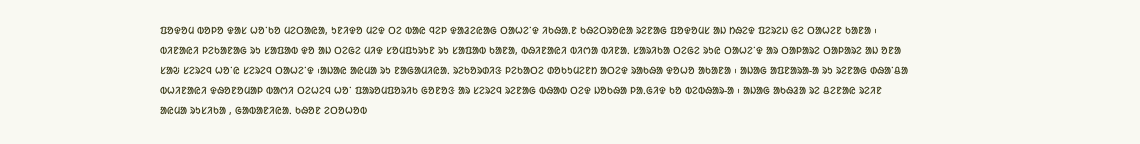ᱯᱚᱫᱚᱢ ᱵᱚᱞᱚ ᱫᱟᱥ ᱦᱚᱸᱠᱚ ᱢᱮᱛᱟᱭᱟ, ᱩᱱᱤᱫᱚ ᱢᱮᱫ ᱛᱮ ᱵᱟᱭ ᱧᱮᱞ ᱫᱟᱲᱮᱭᱟᱜ ᱛᱟᱦᱮᱸᱫ ᱤᱠᱷᱟᱹᱱ ᱠᱷᱮᱛᱨᱚᱭᱟ ᱨᱮᱱᱟᱜ ᱯᱚᱫᱚᱢᱥ ᱟᱡ ᱴᱷᱮᱫ ᱯᱮᱨᱮᱡ ᱜᱮ ᱛᱟᱦᱮᱱ ᱠᱟᱱᱟ ᱾
ᱵᱤᱱᱟᱭᱤ ᱞᱮᱠᱟᱱᱟᱜ ᱨᱩ ᱥᱟᱯᱟᱵ ᱫᱚ ᱟᱡ ᱛᱮᱜᱮ ᱢᱤᱫ ᱥᱚᱢᱯᱩᱨᱩᱱ ᱨᱩ ᱥᱟᱯᱟᱵ ᱠᱟᱱᱟ, ᱵᱷᱤᱱᱟᱭᱤ ᱵᱤᱬᱟ ᱵᱤᱱᱟᱹ ᱥᱟᱨᱤᱠᱟ ᱛᱮᱜᱮ ᱨᱩᱭ ᱛᱟᱦᱮᱸᱫ ᱟᱨ ᱛᱟᱞᱟᱨᱮ ᱛᱟᱞᱟᱨᱮ ᱟᱡ ᱚᱱᱟ ᱥᱟᱶ ᱥᱮᱨᱮᱧ ᱦᱚᱸᱭ ᱥᱮᱨᱮᱧ ᱛᱟᱦᱮᱸᱫ ᱾ᱟᱡᱟᱭ ᱟᱭᱢᱟ ᱨᱩ ᱱᱟᱜᱟᱢᱤᱭᱟᱹ ᱨᱮᱠᱚᱨᱰᱤᱝ ᱞᱮᱠᱟᱛᱮ ᱰᱚᱠᱩᱢᱮᱱᱴ ᱟᱛᱮᱫ ᱨᱟᱠᱷᱟ ᱫᱚᱦᱚ ᱟᱠᱟᱱᱟ ᱾ ᱟᱡᱟᱜ ᱟᱯᱱᱟᱨᱟ-ᱟ ᱨᱩ ᱨᱮᱱᱟᱜ ᱰᱷᱟᱸᱪᱟ ᱵᱦᱤᱱᱟᱭᱤ ᱫᱷᱚᱱᱚᱢᱟᱞ ᱵᱟᱬᱤ ᱛᱮᱦᱮᱧ ᱦᱚᱸ ᱯᱟᱨᱚᱢᱯᱚᱨᱤᱠ ᱜᱚᱱᱚᱝ ᱟᱨ ᱥᱮᱨᱮᱧ ᱨᱮᱱᱟᱜ ᱵᱷᱟᱵ ᱛᱮᱫ ᱡᱚᱠᱷᱟ ᱞᱟᱹᱜᱤᱫ ᱠᱚ ᱵᱮᱵᱷᱟᱨ-ᱟ ᱾ ᱟᱡᱟᱜ ᱟᱠᱷᱲᱟ ᱨᱮ ᱪᱮᱱᱟᱭ ᱨᱮᱤᱱ ᱟᱭᱢᱟ ᱨᱩᱥᱤᱠᱟ , ᱜᱟᱵᱟᱱᱤᱭᱟᱹ ᱠᱷᱚᱱ ᱮᱛᱚᱦᱚᱵ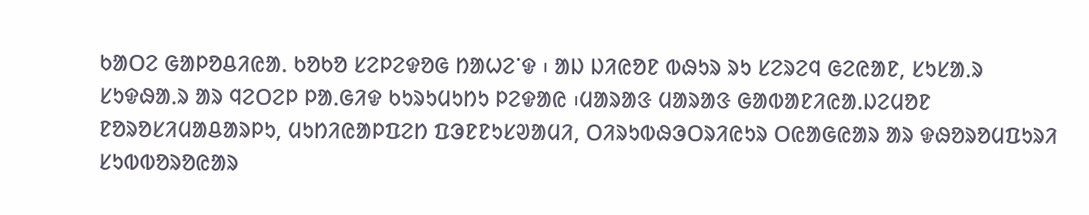ᱠᱟᱛᱮ ᱜᱟᱞᱚᱪᱤᱭᱟᱹ ᱠᱚᱠᱚ ᱥᱮᱞᱮᱫᱚᱜ ᱴᱟᱦᱮᱸᱫ ᱾ ᱟᱡ ᱡᱤᱭᱚᱱ ᱵᱷᱩᱨ ᱨᱩ ᱥᱮᱨᱮᱧ ᱜᱮᱭᱟᱱ, ᱥᱩᱥᱟᱹᱨ ᱥᱩᱫᱷᱟᱹᱨ ᱟᱨ ᱧᱮᱛᱮᱞ ᱞᱟᱹᱜᱤᱫ ᱠᱩᱨᱩᱢᱩᱴᱩ ᱞᱮᱫᱟᱭ ᱾ᱢᱟᱨᱟᱝ ᱢᱟᱨᱟᱝ ᱜᱟᱵᱟᱱᱤᱭᱟᱹᱡᱮᱢᱚᱱ ᱱᱚᱨᱚᱥᱤᱢᱟᱪᱟᱨᱞᱩ, ᱢᱩᱴᱤᱭᱟᱞᱯᱮᱴ ᱯᱳᱱᱱᱩᱥᱣᱟᱢᱤ, ᱛᱤᱨᱩᱵᱷᱳᱛᱨᱤᱭᱩᱨ ᱛᱭᱟᱜᱭᱟᱨ ᱟᱨ ᱫᱷᱚᱨᱚᱢᱯᱩᱨᱤ ᱥᱩᱵᱵᱚᱨᱚᱭᱟᱨ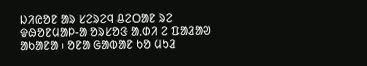ᱡᱤᱭᱚᱱ ᱟᱨ ᱥᱮᱨᱮᱧ ᱪᱮᱛᱟᱱ ᱨᱮ ᱫᱷᱚᱱᱢᱟᱞ-ᱟ ᱚᱨᱥᱚᱝ ᱟᱹᱰᱤ ᱮ ᱯᱟᱲᱟᱣ ᱟᱠᱟᱱᱟ ᱾ ᱚᱱᱟ ᱜᱟᱵᱟᱱ ᱠᱚ ᱢᱩᱲ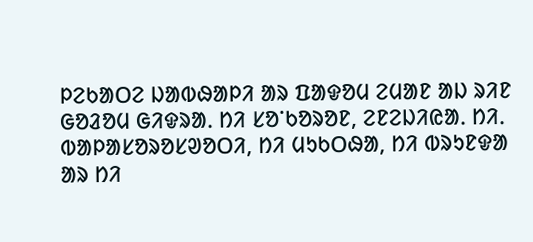ᱞᱮᱠᱟᱛᱮ ᱡᱟᱵᱷᱟᱞᱤ ᱟᱨ ᱯᱟᱫᱚᱢ ᱮᱢᱟᱱ ᱟᱡ ᱨᱤᱱ ᱜᱚᱲᱚᱢ ᱜᱤᱫᱨᱟᱹ ᱴᱤ ᱥᱚᱸᱠᱚᱨᱚᱱ, ᱮᱱᱮᱡᱤᱭᱟᱹ ᱴᱤᱹ ᱵᱟᱞᱟᱥᱚᱨᱚᱥᱣᱚᱛᱤ, ᱴᱤ ᱢᱩᱠᱛᱷᱟ, ᱴᱤ ᱵᱨᱩᱱᱫᱟ ᱟᱨ ᱴᱤ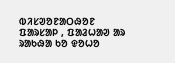ᱵᱤᱥᱣᱚᱱᱟᱛᱷᱚᱱ ᱯᱟᱨᱥᱟᱞ , ᱯᱟᱲᱦᱟᱣ ᱟᱨ ᱨᱟᱠᱷᱟ ᱠᱚ ᱫᱚᱦᱚ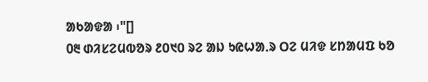ᱟᱠᱟᱫᱟ ᱾"[]
0᱓ ᱰᱤᱥᱮᱢᱵᱚᱨ ᱒᱐᱑᱐ ᱨᱮ ᱟᱡ ᱩᱭᱦᱟᱹᱨ ᱛᱮ ᱢᱤᱫ ᱥᱴᱟᱢᱯ ᱠᱚ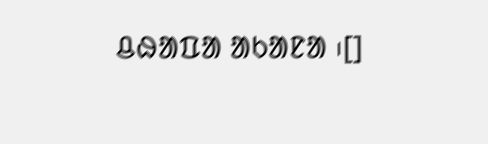ᱪᱷᱟᱯᱟ ᱟᱠᱟᱱᱟ ᱾[]